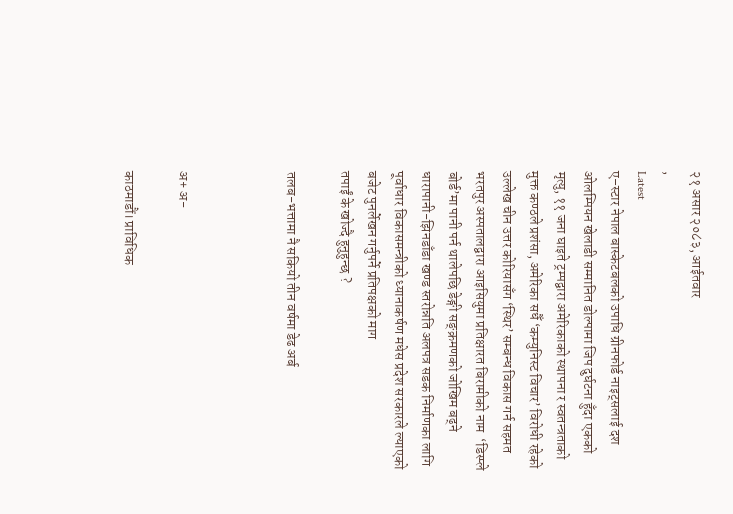२१ असार २०८३, आईतवार
,
Latest
ए–स्टार नेपाल बास्केटबलको उपाधि ग्रीनफोर्ड नाइट्सलाई दश ओलम्पियन खेलाडी सम्मानित डोल्पामा जिप दुर्घटना हुँदा एकको मृत्यु, ११ जना घाइते ट्रम्पद्वारा अमेरिकाको स्थापना र स्वतन्त्रताको मुक्त कण्ठले प्रशंसा, अमेरिका सधैँ ‘कम्युनिस्ट विचार’ विरोधी रहेको उल्लेख चीन उत्तर कोरियासँग ‘स्थिर’ सम्बन्ध विकास गर्न सहमत भरतपुर अस्पतालद्वारा आइसियुमा प्रतिक्षारत बिरामीको नाम  ‘डिस्प्ले बोर्ड’मा पानी पर्न थालेपछि डेङ्गी सङ्क्रमणको जोखिम बढ्ने धारापानी-झिनडाँडा खण्ड स्तरोन्नति अलपत्र सडक निर्माणका लागि पूर्वाधार विकासमन्त्रीको ध्यानाकर्षण मधेस प्रदेश सरकारले ल्याएको बजेट पुनर्लेखन गर्नुपर्ने प्रतिपक्षको माग
तपाईं के खोज्दै हुनुहुन्छ ?

तलब-भत्तामा नै सकियो तीन वर्षमा डेढ अर्ब



अ+ अ-

काठमाडौं। प्राविधिक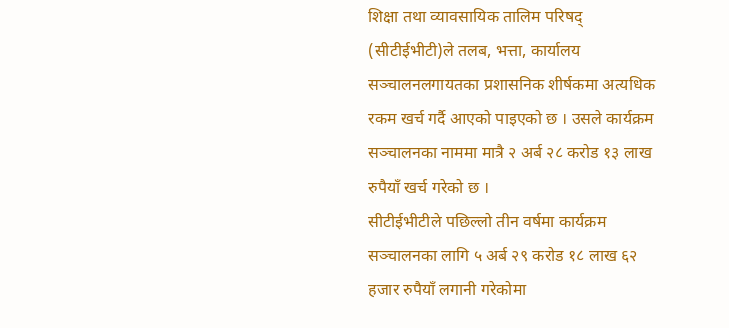शिक्षा तथा व्यावसायिक तालिम परिषद् (सीटीईभीटी)ले तलब, भत्ता, कार्यालय सञ्चालनलगायतका प्रशासनिक शीर्षकमा अत्यधिक रकम खर्च गर्दै आएको पाइएको छ । उसले कार्यक्रम सञ्चालनका नाममा मात्रै २ अर्ब २८ करोड १३ लाख रुपैयाँ खर्च गरेको छ ।
सीटीईभीटीले पछिल्लो तीन वर्षमा कार्यक्रम सञ्चालनका लागि ५ अर्ब २९ करोड १८ लाख ६२ हजार रुपैयाँ लगानी गरेकोमा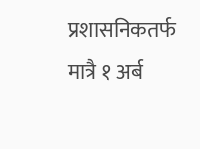प्रशासनिकतर्फ मात्रै १ अर्ब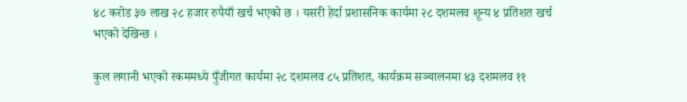४८ करोड ३७ लाख २८ हजार रुपैयाँ खर्च भएको छ । यसरी हेर्दा प्रशासनिक कार्यमा २८ दशमलव शून्य ४ प्रतिशत खर्च भएको देखिन्छ ।

कुल लगानी भएको रकममध्ये पुँजीगत कार्यमा २८ दशमलव ८५ प्रतिशत, कार्यक्रम सञ्चालनमा ४३ दशमलव ११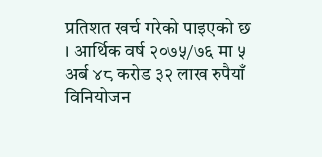प्रतिशत खर्च गरेको पाइएको छ । आर्थिक वर्ष २०७५/७६ मा ५ अर्ब ४८ करोड ३२ लाख रुपैयाँ विनियोजन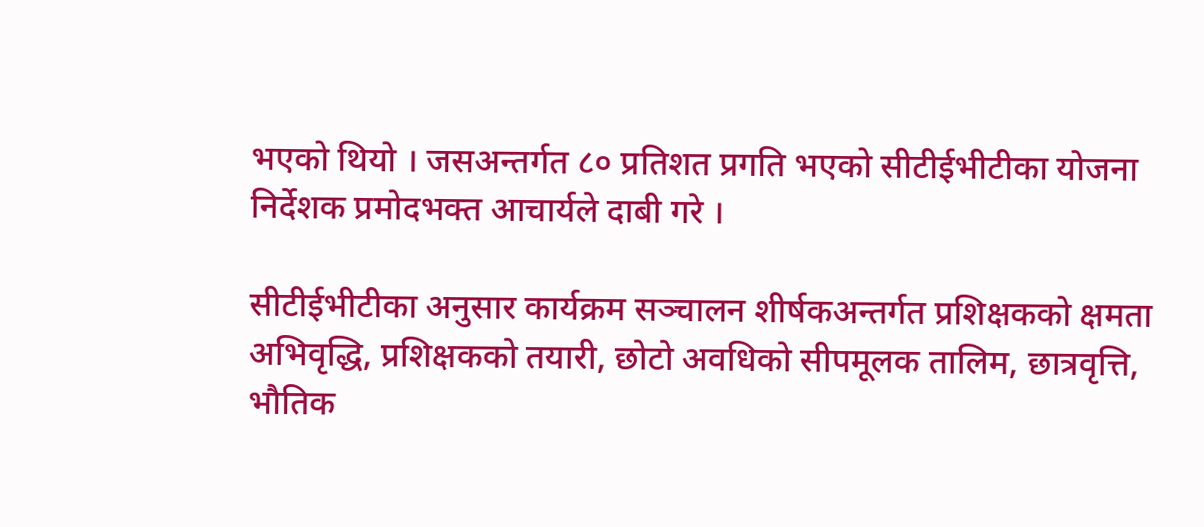भएको थियो । जसअन्तर्गत ८० प्रतिशत प्रगति भएको सीटीईभीटीका योजना निर्देशक प्रमोदभक्त आचार्यले दाबी गरे ।

सीटीईभीटीका अनुसार कार्यक्रम सञ्चालन शीर्षकअन्तर्गत प्रशिक्षकको क्षमता अभिवृद्धि, प्रशिक्षकको तयारी, छोटो अवधिको सीपमूलक तालिम, छात्रवृत्ति, भौतिक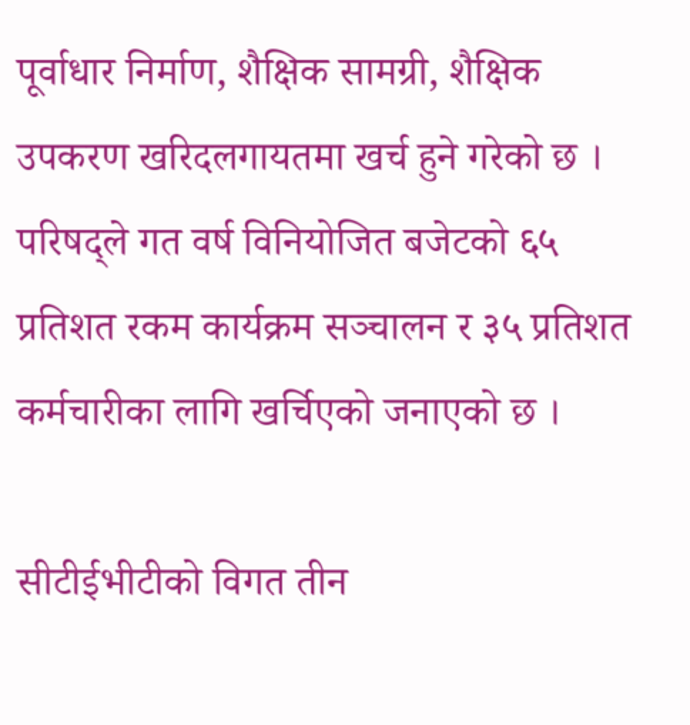पूर्वाधार निर्माण, शैक्षिक सामग्री, शैक्षिक उपकरण खरिदलगायतमा खर्च हुने गरेको छ । परिषद्ले गत वर्ष विनियोजित बजेटको ६५ प्रतिशत रकम कार्यक्रम सञ्चालन र ३५ प्रतिशत कर्मचारीका लागि खर्चिएको जनाएको छ ।

सीटीईभीटीको विगत तीन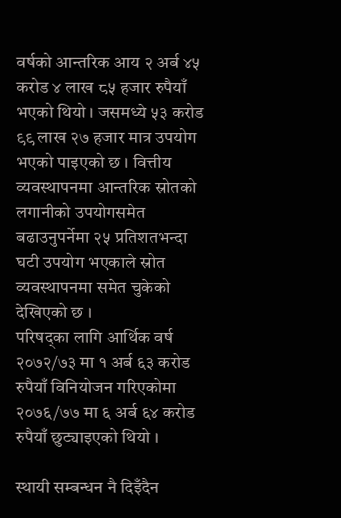वर्षको आन्तरिक आय २ अर्ब ४५ करोड ४ लाख ८५ हजार रुपैयाँ भएको थियो । जसमध्ये ५३ करोड ९९ लाख २७ हजार मात्र उपयोग भएको पाइएको छ । वित्तीय व्यवस्थापनमा आन्तरिक स्रोतको लगानीको उपयोगसमेत बढाउनुपर्नेमा २५ प्रतिशतभन्दा घटी उपयोग भएकाले स्रोत व्यवस्थापनमा समेत चुकेको देखिएको छ ।
परिषद्का लागि आर्थिक वर्ष २०७२/७३ मा १ अर्ब ६३ करोड रुपैयाँ विनियोजन गरिएकोमा २०७६/७७ मा ६ अर्ब ६४ करोड रुपैयाँ छुट्याइएको थियो ।

स्थायी सम्बन्धन नै दिइँदैन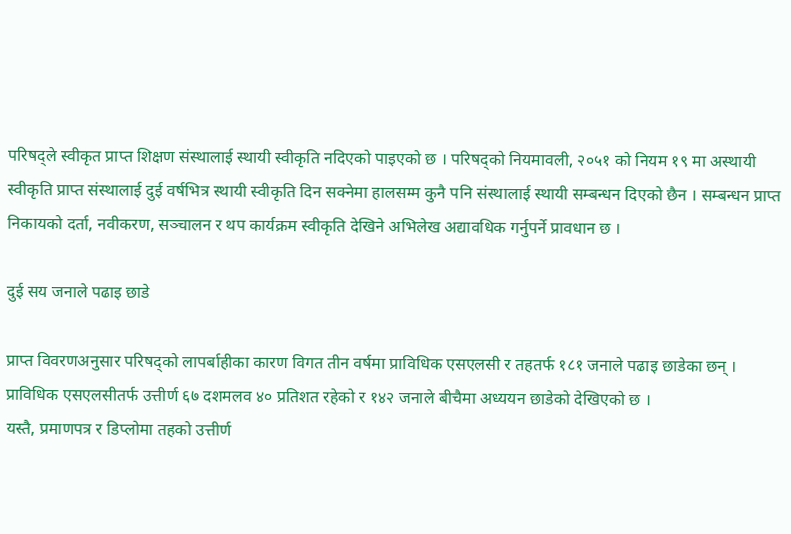परिषद्ले स्वीकृत प्राप्त शिक्षण संस्थालाई स्थायी स्वीकृति नदिएको पाइएको छ । परिषद्को नियमावली, २०५१ को नियम १९ मा अस्थायी स्वीकृति प्राप्त संस्थालाई दुई वर्षभित्र स्थायी स्वीकृति दिन सक्नेमा हालसम्म कुनै पनि संस्थालाई स्थायी सम्बन्धन दिएको छैन । सम्बन्धन प्राप्त निकायको दर्ता, नवीकरण, सञ्चालन र थप कार्यक्रम स्वीकृति देखिने अभिलेख अद्यावधिक गर्नुपर्ने प्रावधान छ ।

दुई सय जनाले पढाइ छाडे

प्राप्त विवरणअनुसार परिषद्को लापर्बाहीका कारण विगत तीन वर्षमा प्राविधिक एसएलसी र तहतर्फ १८१ जनाले पढाइ छाडेका छन् । प्राविधिक एसएलसीतर्फ उत्तीर्ण ६७ दशमलव ४० प्रतिशत रहेको र १४२ जनाले बीचैमा अध्ययन छाडेको देखिएको छ ।
यस्तै, प्रमाणपत्र र डिप्लोमा तहको उत्तीर्ण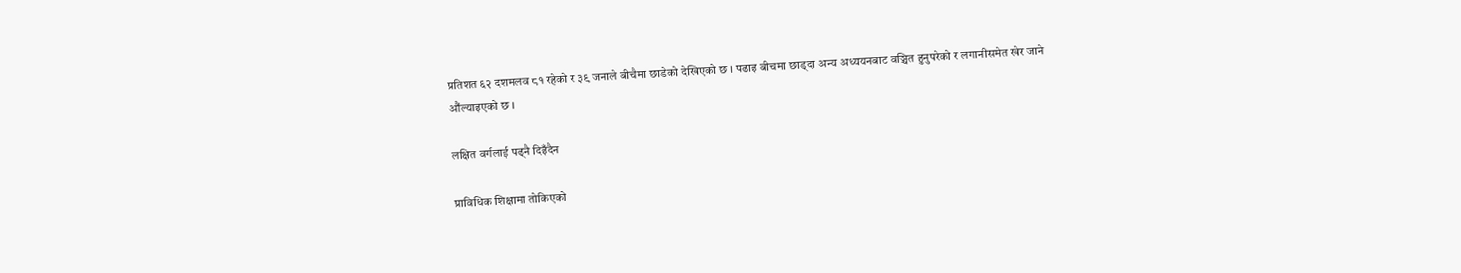प्रतिशत ६२ दशमलव ८१ रहेको र ३९ जनाले बीचैमा छाडेको देखिएको छ । पढाइ बीचमा छाड्दा अन्य अध्ययनबाट वञ्चित हुनुपरेको र लगानीसमेत खेर जाने औंल्याइएको छ ।

लक्षित वर्गलाई पढ्नै दिइँदैन

प्राविधिक शिक्षामा तोकिएको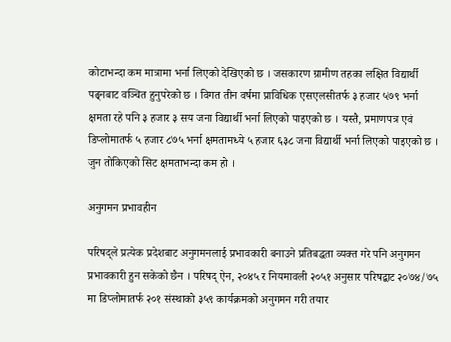कोटाभन्दा कम मात्रामा भर्ना लिएको देखिएको छ । जसकारण ग्रामीण तहका लक्षित विद्यार्थी पढ्नबाट वञ्चित हुनुपरेको छ । विगत तीन वर्षमा प्राविधिक एसएलसीतर्फ ३ हजार ५७९ भर्ना क्षमता रहे पनि ३ हजार ३ सय जना विद्यार्थी भर्ना लिएको पाइएको छ । यस्तै, प्रमाणपत्र एवं डिप्लोमातर्फ ५ हजार ८७५ भर्ना क्षमतामध्ये ५ हजार ६३८ जना विद्यार्थी भर्ना लिएको पाइएको छ । जुन तोकिएको सिट क्षमताभन्दा कम हो ।

अनुगमन प्रभावहीन

परिषद्ले प्रत्येक प्रदेशबाट अनुगमनलाई प्रभावकारी बनाउने प्रतिबद्धता व्यक्त गरे पनि अनुगमन प्रभावकारी हुन सकेको छैन । परिषद् ऐन, २०४५ र नियमावली २०५१ अनुसार परिषद्बाट २०७४/७५ मा डिप्लोमातर्फ २०१ संस्थाको ३५९ कार्यक्रमको अनुगमन गरी तयार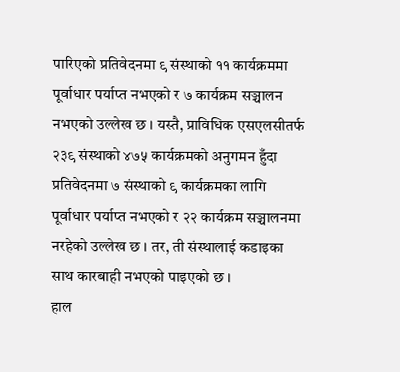पारिएको प्रतिवेदनमा ९ संस्थाको ११ कार्यक्रममा पूर्वाधार पर्याप्त नभएको र ७ कार्यक्रम सञ्चालन नभएको उल्लेख छ । यस्तै, प्राविधिक एसएलसीतर्फ २३९ संस्थाको ४७५ कार्यक्रमको अनुगमन हुँदा प्रतिवेदनमा ७ संस्थाको ९ कार्यक्रमका लागि पूर्वाधार पर्याप्त नभएको र २२ कार्यक्रम सञ्चालनमा नरहेको उल्लेख छ । तर, ती संस्थालाई कडाइका साथ कारबाही नभएको पाइएको छ ।
हाल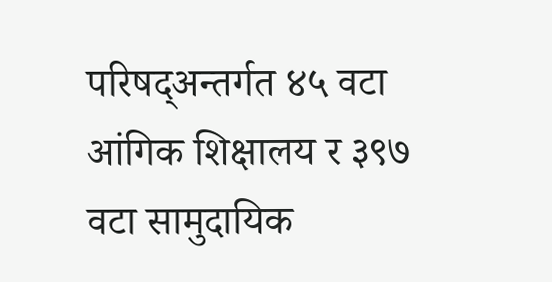परिषद्अन्तर्गत ४५ वटा आंगिक शिक्षालय र ३९७ वटा सामुदायिक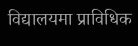विद्यालयमा प्राविधिक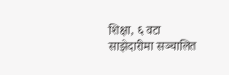शिक्षा, ६ वटा साझेदारीमा सञ्चालित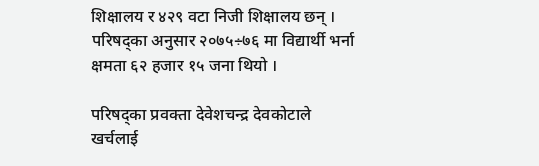शिक्षालय र ४२९ वटा निजी शिक्षालय छन् । परिषद्का अनुसार २०७५÷७६ मा विद्यार्थी भर्ना क्षमता ६२ हजार १५ जना थियो ।

परिषद्का प्रवक्ता देवेशचन्द्र देवकोटाले खर्चलाई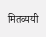मितव्ययी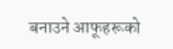बनाउने आफूहरूको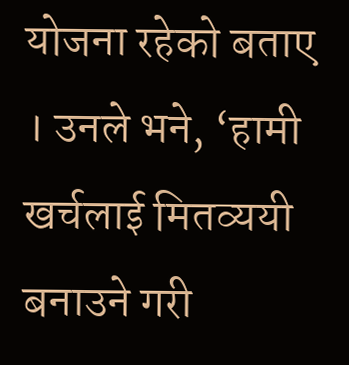योजना रहेको बताए । उनले भने, ‘हामी खर्चलाई मितव्ययी बनाउने गरी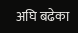अघि बढेका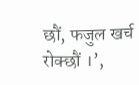छौं, फजुल खर्च रोक्छौं ।’,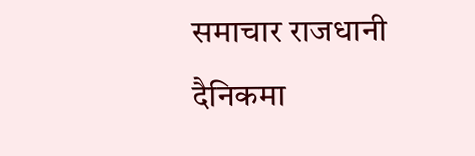समाचार राजधानी दैनिकमा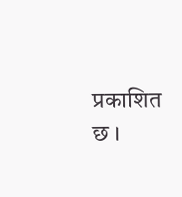प्रकाशित छ ।